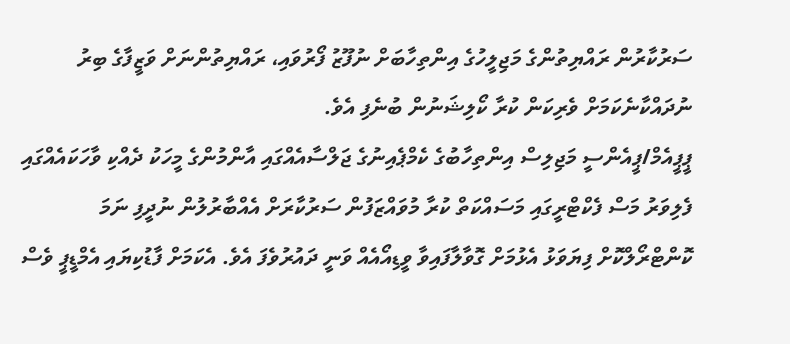ސަރުކާރުން ރައްޔިތުންގެ މަޖިލީހުގެ އިންތިހާބަށް ނުފޫޒު ފޯރުވައި، ރައްޔިތުންނަށް ވަޒީފާގެ ބިރު ނުދައްކާނެކަމަށް ވެރިކަން ކުރާ ކޯލިޝަނުން ބުނެފި އެވެ.
ޕީޕީއެމް/ޕީއެންސީ މަޖިލިސް އިންތިހާބުގެ ކެމްޕެއިނުގެ ޖަލްސާއެއްގައި އާންމުންގެ މީހަކު ދެއްކި ވާހަކައެއްގައި ފެލިވަރު މަސް ފެކްޓްރީގައި މަސައްކަތް ކުރާ މުވައްޒަފުން ސަރުކާރަށް އެއްބާރުލުން ނުދީފި ނަމަ ކޮންޓްރޯލްކޮށް ފިޔަވަޅު އެޅުމަށް ގޮވާލާފައިވާ ވީޑިއޯއެއް ވަނީ ދައުރުވެފަ އެވެ. އެކަމަށް ފާޑުކިޔައި އެމްޑީޕީ ވެސް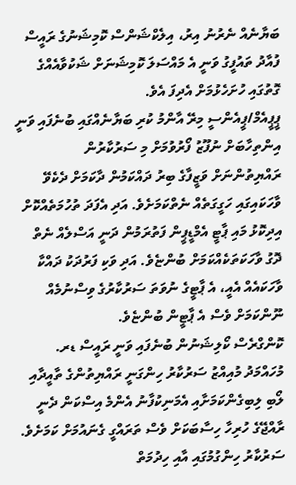ބަޔާނެއް ނެރުނު އިރު، އިލެކްޝަންސް ކޮމިޝަނުގެ ރައީސް ފުއާދު ތައުފީގު ވަނީ އެ މައްސަލަ ކޮމިޝަނަށް ޝަކުވާއެއްގެ ގޮތުގައި ހުށަހެޅުމަށް އެދިފަ އެވެ.
ޕީޕީއެމް/ޕީއެންސީ މިރޭ އާންމު ކުރި ބަޔާނެއްގައި ބުނެފައި ވަނީ އިންތިހާބަށް ނުފޫޒު ފޯރުވުމަށް މި ސަރުކާރުން ރައްޔިތުންނަށް ވަޒީފާގެ ބިރު ދައްކަމުން ދާކަމަށް ދެކެވޭ ވާހަކައިގައި ހަގީގަތެއް ނެތްކަމަށެވެ. އަދި އެފަދަ ތުހުމަތެއްކޮށް އިދިކޮޅު މައި ޕާޓީ އެމްޑީޕީން ފަތުރަމުން ދަނީ އަސްލެއް ނެތް ދޮގު ވާހަކަތަކެއްކަމަށް ބުންޏެވެ. އަދި ވަކި ފަރުދަކު ދައްކާ ވާހަކައެއް އެއީ، އެ ޕާޓީގެ ނުވަތަ ސަރުކާރުގެ ވިސްނުމެއް ނޫންކަމަށް ވެސް އެ ޕާޓީން ބުންޏެވެ.
ކޮންގްރެސް ކޯލިޝަނުން ބުނެފައި ވަނީ ރައީސް ޑރ. މުހައްމަދު މުއިއްޒު ސަރުކާރު ހިންގަނީ ރައްޔިތުންގެ ތާއީދާއި ލޯބި ލިބިގެންކަމަށާއި އެމަނިކުފާނު އެންމެ އިސްކަން ދެނީ ރާއްޖޭގެ ހުރިހާ ހިސާބަކަށް ވެސް ތަރައްގީ ގެނައުމަށް ކަމަށެވެ. ސަރުކާރު ހިންގުމުގައި އާއި ހިދުމަތް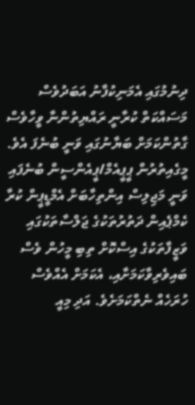ދިނުމުގައި އެމަނިކުފާނު އަބަދުވެސް މަސައްކަތް ކުރާނީ ރައްޔިތުންނާ ވީހާވެސް ގާތުންކަމަށް ބަޔާނުގައި ވަނީ ބުނެފަ އެވެ.
މީގެއިތުރުން ޕީޕީއެމް/ޕީއެންސީން ބުނެފައި ވަނީ މަޖިލިސް އިންތިހާބަށް އެމްޑީޕީން ކުރާ ކެމްޕެއިން ދަތުރުތަކުގެ ޖަލްސާތަކުގައި ވަޒީފާތަކުގެ އިސްކޮށް ތިބި މީހުން ވެސް ބައިވެރިވާކަމަށާއި، އެކަމަށް އެއްވެސް ހުރަހެއް ނެތްކަމަށެވެ. އަދި މިއީ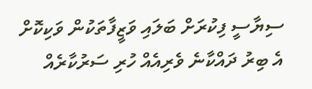ސިޔާސީ ފިކުރަށް ބަލައި ވަޒީފާތަކުން ވަކިކޮށް އެ ބިރު ދައްކާނެ ވެރިއެއް ހުރި ސަރުކާރެއް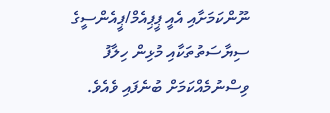ނޫންކަމަށާއި އެއީ ޕީޕިއެމް/ޕީއެންސީގެ ސިޔާސަތުތަކާއި މުޅިން ހިލާފު ވިސްނުމެއްކަމަށް ބުނެފައި ވެއެވެ.